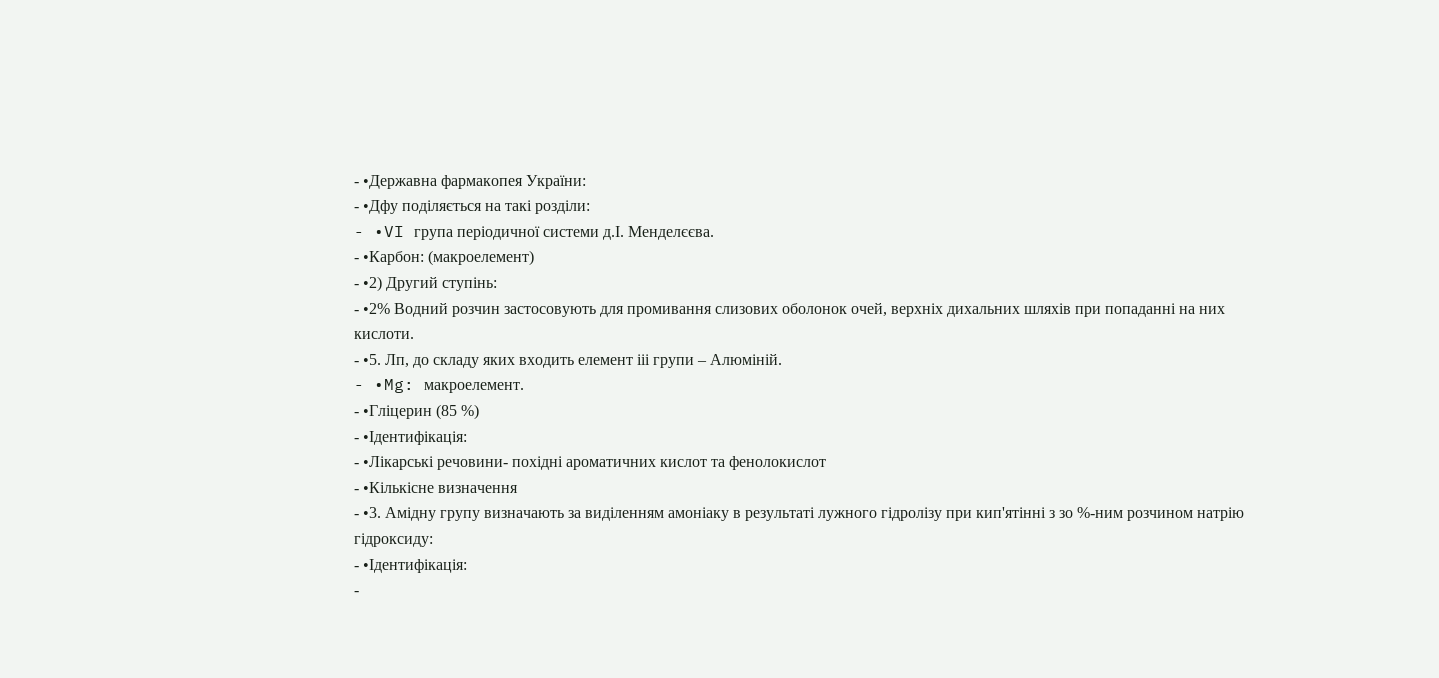- •Державна фармакопея України:
- •Дфу поділяється на такі розділи:
- •VI група періодичної системи д.І. Менделєєва.
- •Карбон: (макроелемент)
- •2) Другий ступінь:
- •2% Водний розчин застосовують для промивання слизових оболонок очей, верхніх дихальних шляхів при попаданні на них кислоти.
- •5. Лп, до складу яких входить елемент ііі групи – Алюміній.
- •Mg: макроелемент.
- •Гліцерин (85 %)
- •Ідентифікація:
- •Лікарські речовини- похідні ароматичних кислот та фенолокислот
- •Кількісне визначення
- •3. Амідну групу визначають за виділенням амоніаку в результаті лужного гідролізу при кип'ятінні з зо %-ним розчином натрію гідроксиду:
- •Ідентифікація:
-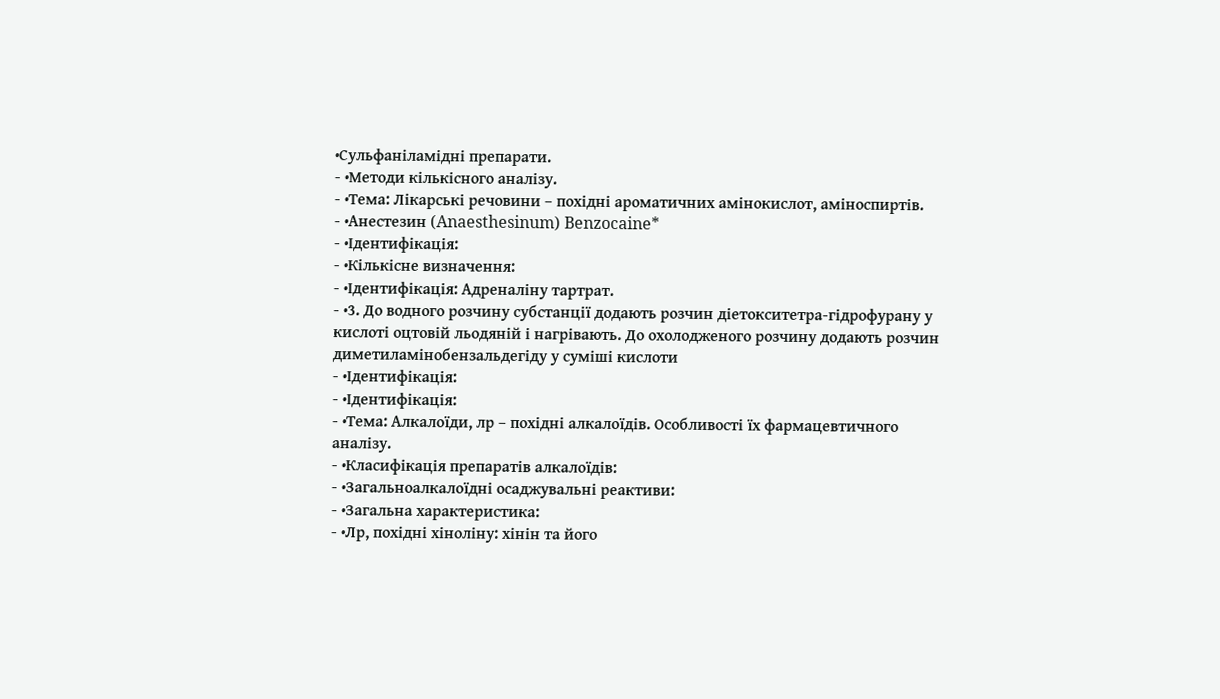•Сульфаніламідні препарати.
- •Методи кількісного аналізу.
- •Тема: Лікарські речовини – похідні ароматичних амінокислот, аміноспиртів.
- •Анестезин (Anaesthesinum) Benzocaine*
- •Ідентифікація:
- •Кількісне визначення:
- •Ідентифікація: Адреналіну тартрат.
- •3. До водного розчину субстанції додають розчин діетокситетра-гідрофурану у кислоті оцтовій льодяній і нагрівають. До охолодженого розчину додають розчин диметиламінобензальдегіду у суміші кислоти
- •Ідентифікація:
- •Ідентифікація:
- •Тема: Алкалоїди, лр – похідні алкалоїдів. Особливості їх фармацевтичного аналізу.
- •Класифікація препаратів алкалоїдів:
- •Загальноалкалоїдні осаджувальні реактиви:
- •Загальна характеристика:
- •Лр, похідні хіноліну: хінін та його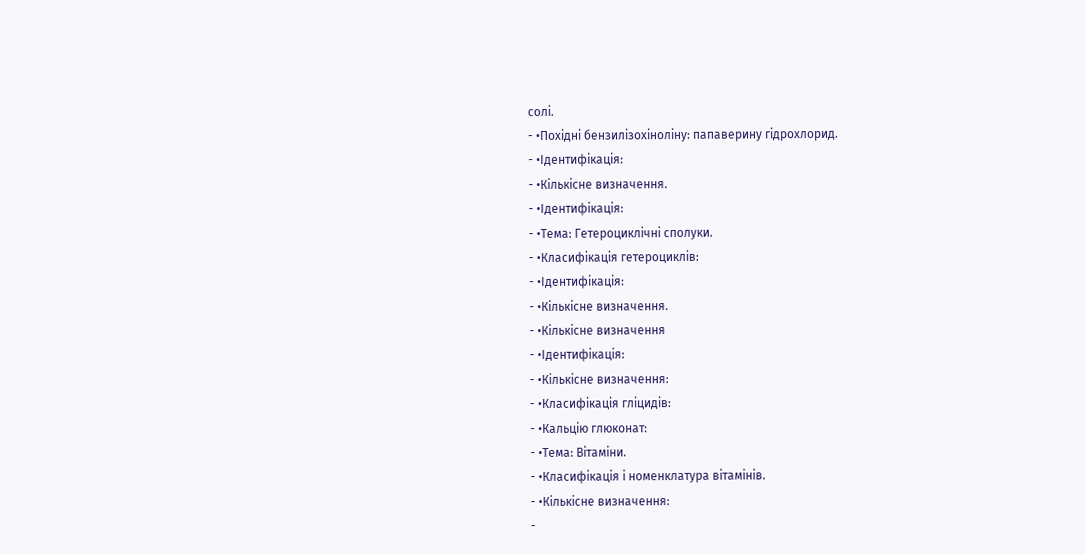солі.
- •Похідні бензилізохіноліну: папаверину гідрохлорид.
- •Ідентифікація:
- •Кількісне визначення.
- •Ідентифікація:
- •Тема: Гетероциклічні сполуки.
- •Класифікація гетероциклів:
- •Ідентифікація:
- •Кількісне визначення.
- •Кількісне визначення
- •Ідентифікація:
- •Кількісне визначення:
- •Класифікація гліцидів:
- •Кальцію глюконат:
- •Тема: Вітаміни.
- •Класифікація і номенклатура вітамінів.
- •Кількісне визначення:
-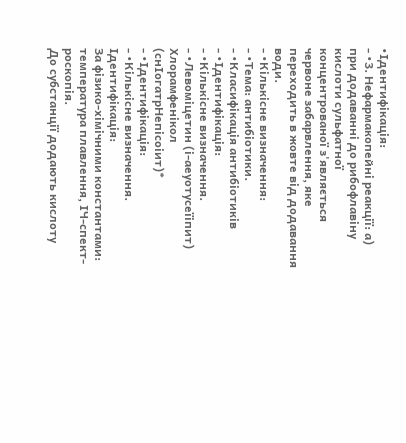•Ідентифікація:
- •3. Нефармакопейні реакції: а) при додаванні до рибофлавіну кислоти сульфатної концентрованої з'являється червоне забарвлення, яке переходить в жовте від додавання води.
- •Кількісне визначення:
- •Тема: антибіотики.
- •Класифікація антибіотиків
- •Ідентифікація:
- •Кількісне визначення.
- •Левоміцетин (і-аеуотусеїіпит) Хлорамфенікол (снІогатрНепісоіит)*
- •Ідентифікація:
- •Кількісне визначення.
Ідентифікація:
За фізико-хімічними константами: температура плавлення, ІЧ-спект-роскопія.
До субстанції додають кислоту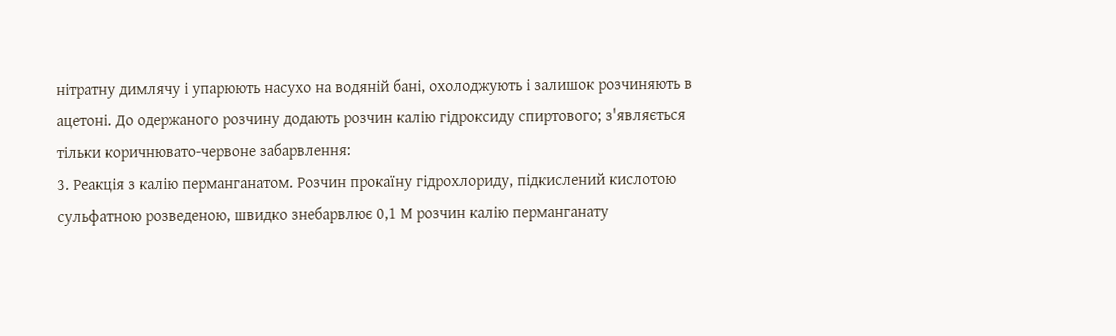нітратну димлячу і упарюють насухо на водяній бані, охолоджують і залишок розчиняють в ацетоні. До одержаного розчину додають розчин калію гідроксиду спиртового; з'являється тільки коричнювато-червоне забарвлення:
3. Реакція з калію перманганатом. Розчин прокаїну гідрохлориду, підкислений кислотою сульфатною розведеною, швидко знебарвлює 0,1 М розчин калію перманганату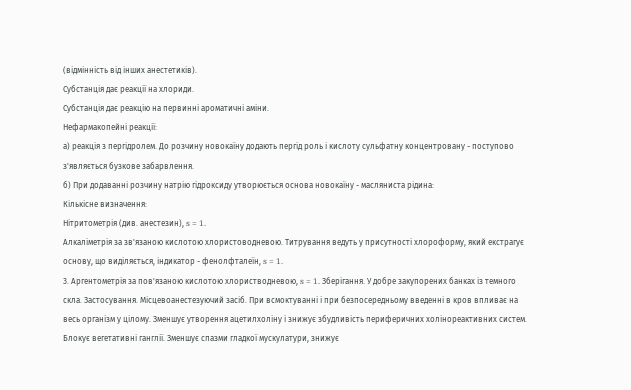(відмінність від інших анестетиків).
Субстанція дає реакції на хлориди.
Субстанція дає реакцію на первинні ароматичні аміни.
Нефармакопейні реакції:
а) реакція з пергідролем. До розчину новокаїну додають пергід роль і кислоту сульфатну концентровану - поступово з'являється бузкове забарвлення.
б) При додаванні розчину натрію гідроксиду утворюється основа новокаїну - масляниста рідина:
Кількісне визначення:
Нітритометрія (див. анестезин), s = 1.
Алкаліметрія за зв'язаною кислотою хлористоводневою. Титрування ведуть у присутності хлороформу, який екстрагує основу, що виділяється, індикатор - фенолфталеїн, s = 1.
3. Аргентометрія за пов'язаною кислотою хлористводневою, s = 1. Зберігання. У добре закупорених банках із темного скла. Застосування. Місцевоанестезуючий засіб. При всмоктуванні і при безпосередньому введенні в кров впливає на весь організм у цілому. Зменшує утворення ацетилхоліну і знижує збудливість периферичних холінореактивних систем. Блокує вегетативні ганглії. Зменшує спазми гладкої мускулатури, знижує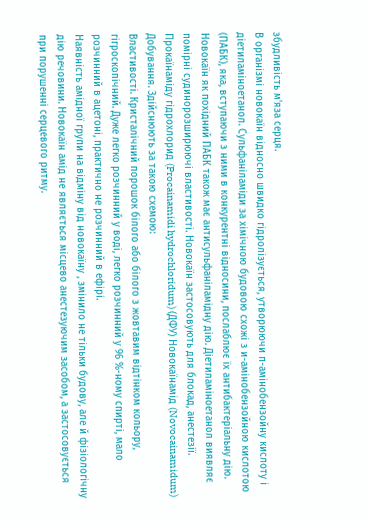збудливість м'яза серця.
В організмі новокаїн відносно швидко гідролізується, утворюючи п-амінобензойну кислоту і діетиламіноетанол. Сульфаніламіди за хімічною будовою схожі з и-амінобензойною кислотою (ПАБК), яка, вступаючи з ними в конкурентні відносини, послаблює їх антибактеріальну дію. Новокаїн як похідний ПАБК також має антисульфаніламідну дію. Діетиламіноетанол виявляє помірні судинорозширюючі властивості. Новокаїн застосовують для блокад, анестезії.
Прокаїнаміду гідрохлорид (Procainamidi hydrochloridum) (ДФУ) Новокаїнамід (Novocainamidum)
Добування. Здійснюють за такою схемою:
Властивості. Кристалічний порошок білого або білого з жовтавим відтінком кольору, гігроскопічний. Дуже легко розчинний у воді, легко розчинний у 96 %-ному спирті, мало розчинний в ацетоні, практично не розчинний в ефірі.
Наявність амідної групи на відміну від новокаїну , змінило не тільки будову, але й фізіологічну дію речовини. Новокаїн амід не являється місцево анестезуючим засобом, а застосовується при порушенні серцевого ритму.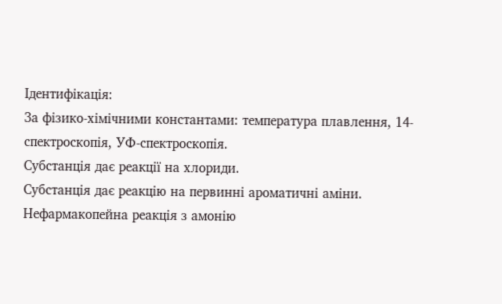Ідентифікація:
За фізико-хімічними константами: температура плавлення, 14-спектроскопія, УФ-спектроскопія.
Субстанція дає реакції на хлориди.
Субстанція дає реакцію на первинні ароматичні аміни.
Нефармакопейна реакція з амонію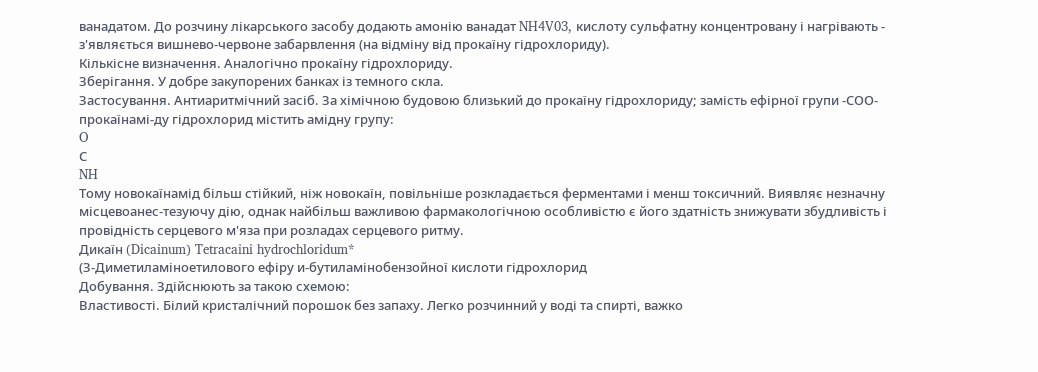ванадатом. До розчину лікарського засобу додають амонію ванадат NH4V03, кислоту сульфатну концентровану і нагрівають - з'являється вишнево-червоне забарвлення (на відміну від прокаїну гідрохлориду).
Кількісне визначення. Аналогічно прокаїну гідрохлориду.
Зберігання. У добре закупорених банках із темного скла.
Застосування. Антиаритмічний засіб. За хімічною будовою близький до прокаїну гідрохлориду; замість ефірної групи -СОО- прокаїнамі-ду гідрохлорид містить амідну групу:
O
С
NH
Тому новокаїнамід більш стійкий, ніж новокаїн, повільніше розкладається ферментами і менш токсичний. Виявляє незначну місцевоанес-тезуючу дію, однак найбільш важливою фармакологічною особливістю є його здатність знижувати збудливість і провідність серцевого м'яза при розладах серцевого ритму.
Дикаїн (Dicainum) Tetracaini hydrochloridum*
(З-Диметиламіноетилового ефіру и-бутиламінобензойної кислоти гідрохлорид
Добування. Здійснюють за такою схемою:
Властивості. Білий кристалічний порошок без запаху. Легко розчинний у воді та спирті, важко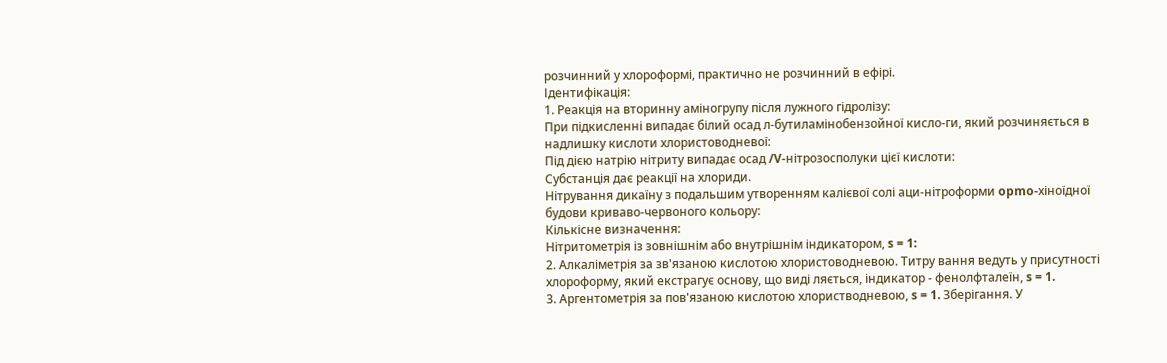розчинний у хлороформі, практично не розчинний в ефірі.
Ідентифікація:
1. Реакція на вторинну аміногрупу після лужного гідролізу:
При підкисленні випадає білий осад л-бутиламінобензойної кисло-ги, який розчиняється в надлишку кислоти хлористоводневої:
Під дією натрію нітриту випадає осад /V-нітрозосполуки цієї кислоти:
Субстанція дає реакції на хлориди.
Нітрування дикаїну з подальшим утворенням калієвої солі аци-нітроформи opmo-хіноїдної будови криваво-червоного кольору:
Кількісне визначення:
Нітритометрія із зовнішнім або внутрішнім індикатором, s = 1:
2. Алкаліметрія за зв'язаною кислотою хлористоводневою. Титру вання ведуть у присутності хлороформу, який екстрагує основу, що виді ляється, індикатор - фенолфталеїн, s = 1.
3. Аргентометрія за пов'язаною кислотою хлористводневою, s = 1. Зберігання. У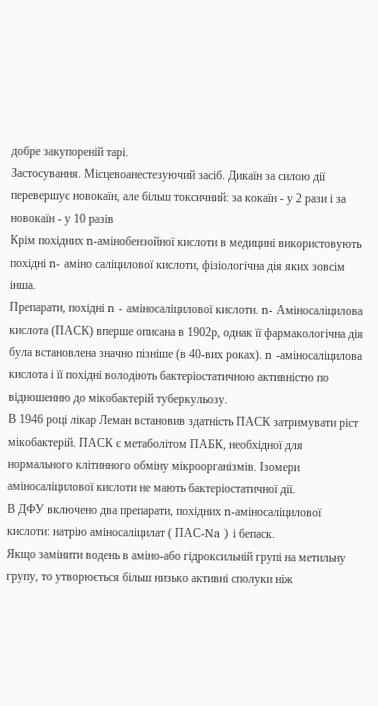добре закупореній тарі.
Застосування. Місцевоанестезуючий засіб. Дикаїн за силою дії перевершує новокаїн, але більш токсичний: за кокаїн - у 2 рази і за новокаїн - у 10 разів
Крім похідних n-амінобензойної кислоти в медицині використовують похідні n- аміно саліцилової кислоти, фізіологічна дія яких зовсім інша.
Препарати, похідні n - аміносаліцилової кислоти. n- Аміносаліцилова кислота (ПАСК) вперше описана в 1902р, однак її фармакологічна дія була встановлена значно пізніше (в 40-вих роках). n -аміносаліцилова кислота і її похідні володіють бактеріостатичною активністю по відношенню до мікобактерій туберкульозу.
В 1946 році лікар Леман встановив здатність ПАСК затримувати ріст мікобактерій. ПАСК є метаболітом ПАБК, необхідної для нормального клітинного обміну мікроорганізмів. Ізомери аміносаліцилової кислоти не мають бактеріостатичної дії.
В ДФУ включено два препарати, похідних n-аміносаліцилової кислоти: натрію аміносаліцилат ( ПАС-Na ) і бепаск.
Якщо замінити водень в аміно-або гідроксильній групі на метильну групу, то утворюється більш низько активні сполуки ніж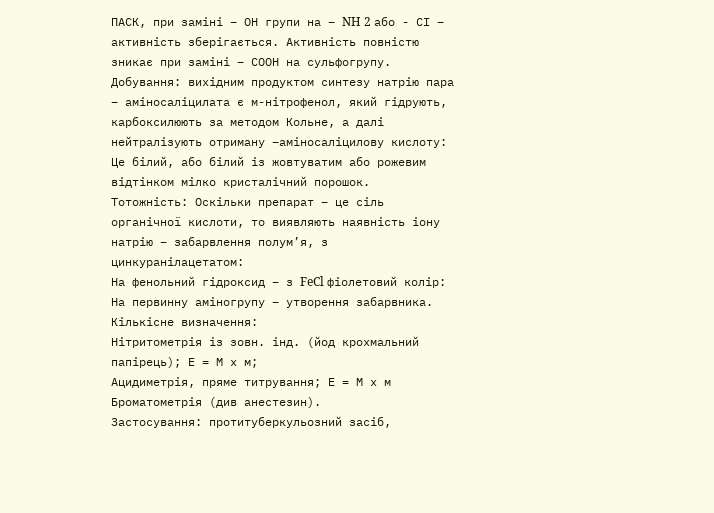ПАСК, при заміні – ОН групи на – NH 2 або - СІ – активність зберігається. Активність повністю зникає при заміні – СООН на сульфогрупу.
Добування: вихідним продуктом синтезу натрію пара – аміносаліцилата є м-нітрофенол, який гідрують, карбоксилюють за методом Кольне, а далі нейтралізують отриману –аміносаліцилову кислоту: Це білий, або білий із жовтуватим або рожевим відтінком мілко кристалічний порошок.
Тотожність: Оскільки препарат – це сіль органічної кислоти, то виявляють наявність іону натрію – забарвлення полум’я, з цинкуранілацетатом:
На фенольний гідроксид – з FeCl фіолетовий колір:
На первинну аміногрупу – утворення забарвника.
Кількісне визначення:
Нітритометрія із зовн. інд. (йод крохмальний папірець); Е = М х м;
Ацидиметрія, пряме титрування; Е = М х м
Броматометрія (див анестезин).
Застосування: протитуберкульозний засіб,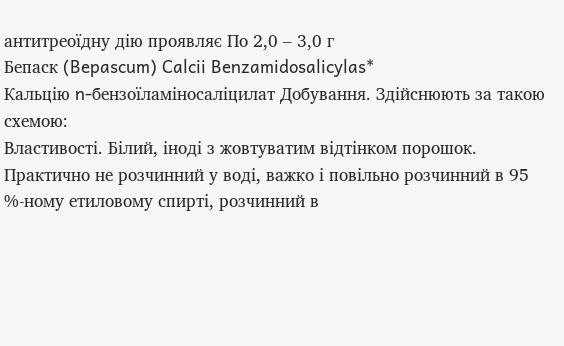антитреоїдну дію проявляє По 2,0 – 3,0 г
Бепаск (Bepascum) Calcii Benzamidosalicylas*
Кальцію n-бензоїламіносаліцилат Добування. Здійснюють за такою схемою:
Властивості. Білий, іноді з жовтуватим відтінком порошок. Практично не розчинний у воді, важко і повільно розчинний в 95 %-ному етиловому спирті, розчинний в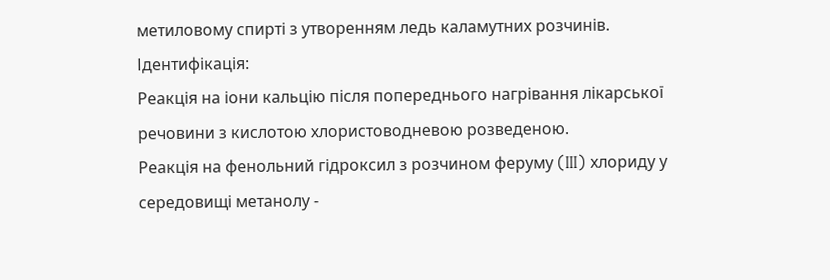метиловому спирті з утворенням ледь каламутних розчинів.
Ідентифікація:
Реакція на іони кальцію після попереднього нагрівання лікарської речовини з кислотою хлористоводневою розведеною.
Реакція на фенольний гідроксил з розчином феруму (III) хлориду у середовищі метанолу -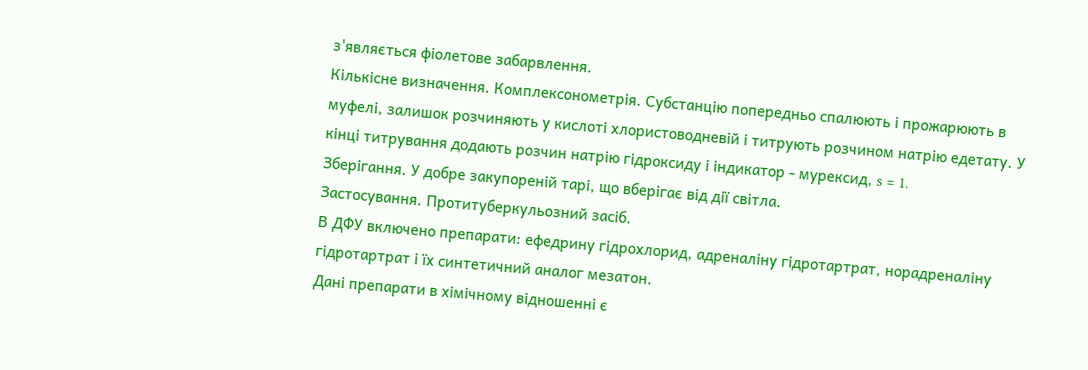з'являється фіолетове забарвлення.
Кількісне визначення. Комплексонометрія. Субстанцію попередньо спалюють і прожарюють в муфелі, залишок розчиняють у кислоті хлористоводневій і титрують розчином натрію едетату. У кінці титрування додають розчин натрію гідроксиду і індикатор - мурексид, s = 1.
Зберігання. У добре закупореній тарі, що вберігає від дії світла.
Застосування. Протитуберкульозний засіб.
В ДФУ включено препарати: ефедрину гідрохлорид, адреналіну гідротартрат, норадреналіну гідротартрат і їх синтетичний аналог мезатон.
Дані препарати в хімічному відношенні є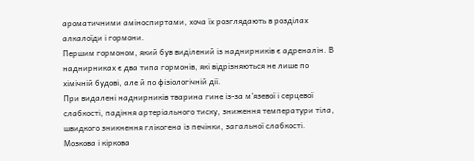ароматичними аміноспиртами, хоча їх розглядають в розділах алкалоїди і гормони.
Першим гормоном, який був виділений із наднирників є адреналін. В наднирниках є два типа гормонів, які відрізняються не лише по хімічній будові, але й по фізіологічній дії.
При видалені наднирників тварина гине із-за м’язевої і серцевої слабкості, падіння артеріального тиску, зниження температури тіла, швидкого зникнення глікогена із печінки, загальної слабкості.
Мозкова і кіркова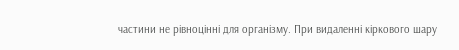частини не рівноцінні для організму. При видаленні кіркового шару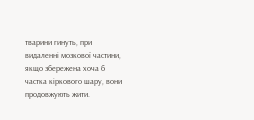тварини гинуть, при видаленні мозкової частини, якщо збережена хоча б частка кіркового шару, вони продовжують жити.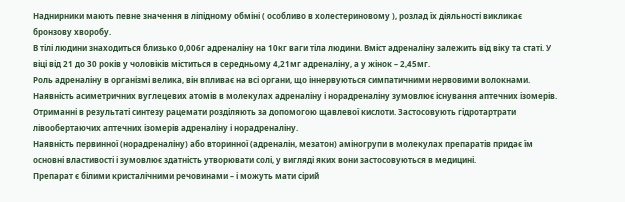Наднирники мають певне значення в ліпідному обміні ( особливо в холестериновому ), розлад їх діяльності викликає бронзову хворобу.
В тілі людини знаходиться близько 0,006г адреналіну на 10кг ваги тіла людини. Вміст адреналіну залежить від віку та статі. У віці від 21 до 30 років у чоловіків міститься в середньому 4,21мг адреналіну, а у жінок – 2,45мг.
Роль адреналіну в організмі велика, він впливає на всі органи, що іннервуються симпатичними нервовими волокнами. Наявність асиметричних вуглецевих атомів в молекулах адреналіну і норадреналіну зумовлює існування аптечних ізомерів. Отриманні в результаті синтезу рацемати розділяють за допомогою щавлевої кислоти. Застосовують гідротартрати лівообертаючих аптечних ізомерів адреналіну і норадреналіну.
Наявність первинної (норадреналіну) або вторинної (адреналін, мезатон) аміногрупи в молекулах препаратів придає їм основні властивості і зумовлює здатність утворювати солі, у вигляді яких вони застосовуються в медицині.
Препарат є білими кристалічними речовинами – і можуть мати сірий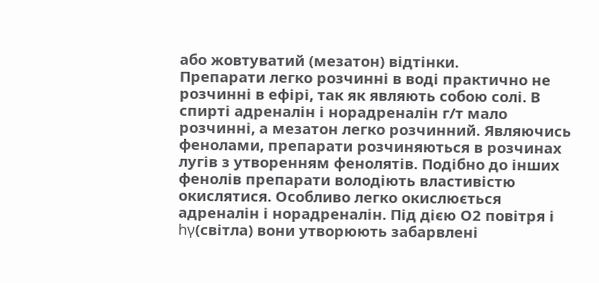або жовтуватий (мезатон) відтінки.
Препарати легко розчинні в воді практично не розчинні в ефірі, так як являють собою солі. В спирті адреналін і норадреналін г/т мало розчинні, а мезатон легко розчинний. Являючись фенолами, препарати розчиняються в розчинах лугів з утворенням фенолятів. Подібно до інших фенолів препарати володіють властивістю окислятися. Особливо легко окислюється адреналін і норадреналін. Під дією О2 повітря і hγ(світла) вони утворюють забарвлені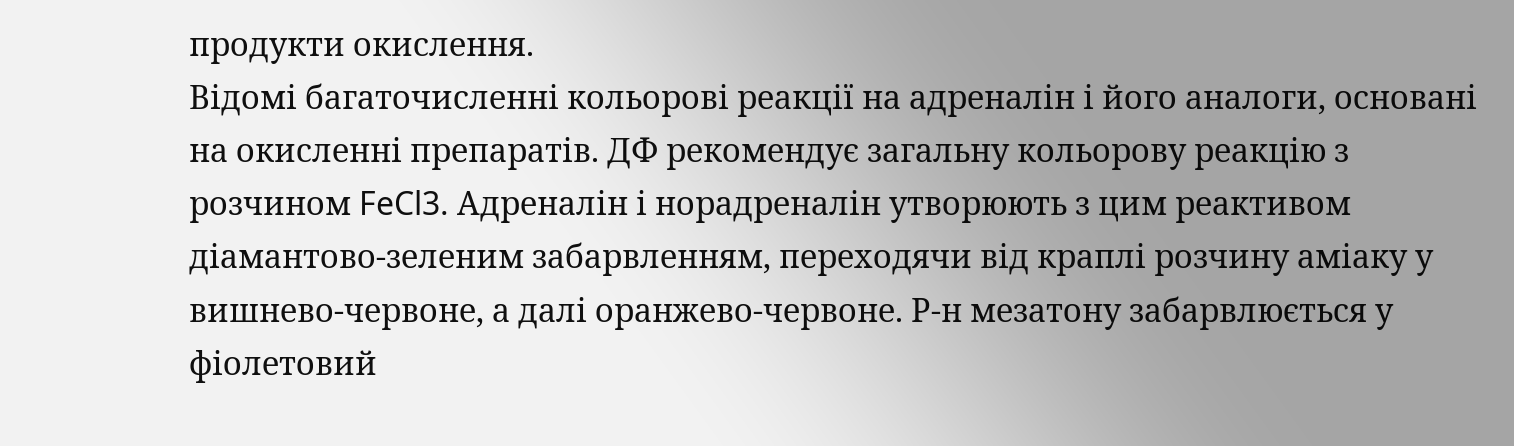продукти окислення.
Відомі багаточисленні кольорові реакції на адреналін і його аналоги, основані на окисленні препаратів. ДФ рекомендує загальну кольорову реакцію з розчином FeCl3. Адреналін і норадреналін утворюють з цим реактивом діамантово-зеленим забарвленням, переходячи від краплі розчину аміаку у вишнево-червоне, а далі оранжево-червоне. Р-н мезатону забарвлюється у фіолетовий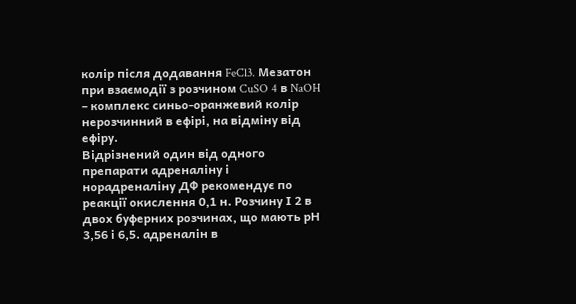колір після додавання FeCl3. Мезатон при взаємодії з розчином CuSO 4 в NaOH – комплекс синьо-оранжевий колір нерозчинний в ефірі, на відміну від ефіру.
Відрізнений один від одного препарати адреналіну і норадреналіну ДФ рекомендує по реакції окислення 0,1 н. Розчину І 2 в двох буферних розчинах, що мають рН 3,56 і 6,5. адреналін в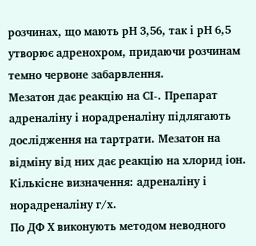розчинах, що мають рН 3,56, так і рН 6,5 утворює адренохром, придаючи розчинам темно червоне забарвлення.
Мезатон дає реакцію на СІ-. Препарат адреналіну і норадреналіну підлягають дослідження на тартрати. Мезатон на відміну від них дає реакцію на хлорид іон.
Кількісне визначення: адреналіну і норадреналіну г/х.
По ДФ Х виконують методом неводного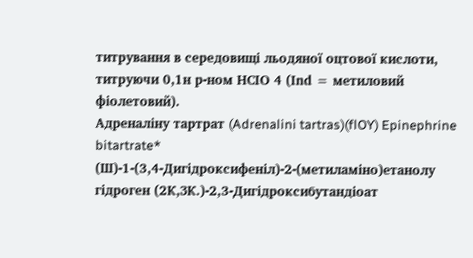титрування в середовищі льодяної оцтової кислоти, титруючи 0,1н р-ном НСІО 4 (Іnd = метиловий фіолетовий).
Адреналіну тартрат (Adrenalini tartras)(flOY) Epinephrine bitartrate*
(Ш)-1-(3,4-Дигідроксифеніл)-2-(метиламіно)етанолу гідроген (2К,ЗК.)-2,3-Дигідроксибутандіоат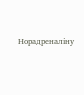Норадреналіну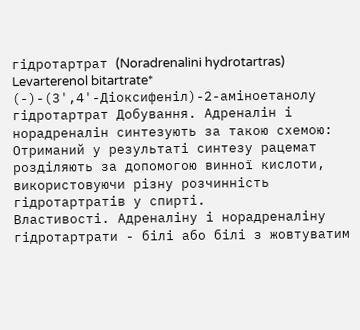гідротартрат (Noradrenalini hydrotartras) Levarterenol bitartrate*
(-)-(3',4'-Діоксифеніл)-2-аміноетанолу гідротартрат Добування. Адреналін і норадреналін синтезують за такою схемою:
Отриманий у результаті синтезу рацемат розділяють за допомогою винної кислоти, використовуючи різну розчинність гідротартратів у спирті.
Властивості. Адреналіну і норадреналіну гідротартрати - білі або білі з жовтуватим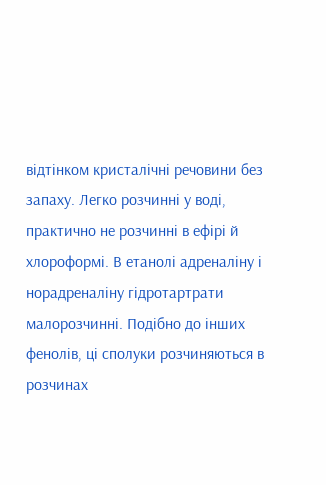відтінком кристалічні речовини без запаху. Легко розчинні у воді, практично не розчинні в ефірі й хлороформі. В етанолі адреналіну і норадреналіну гідротартрати малорозчинні. Подібно до інших фенолів, ці сполуки розчиняються в розчинах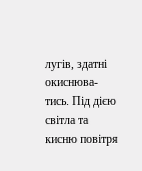лугів, здатні окиснюва-тись. Під дією світла та кисню повітря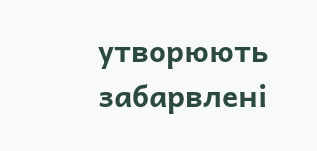утворюють забарвлені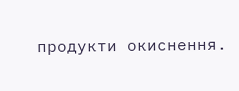продукти окиснення.